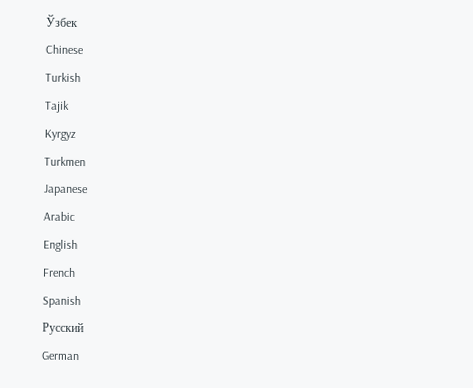Ўзбек
Chinese
Turkish
Tajik
Kyrgyz
Turkmen
Japanese
Arabic
English
French
Spanish
Русский
German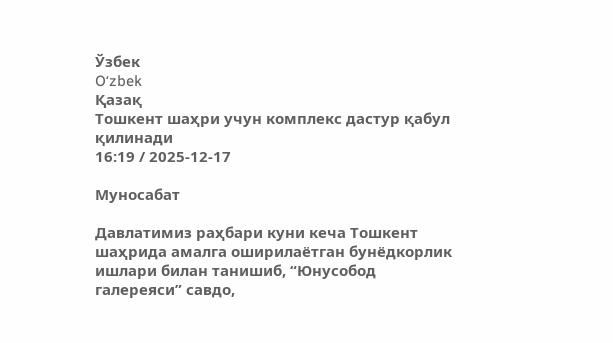Ўзбек
Oʻzbek
Қазақ
Тошкент шаҳри учун комплекс дастур қабул қилинади
16:19 / 2025-12-17

Муносабат

Давлатимиз раҳбари куни кеча Тошкент шаҳрида амалга оширилаётган бунёдкорлик ишлари билан танишиб, “Юнусобод галереяси” савдо,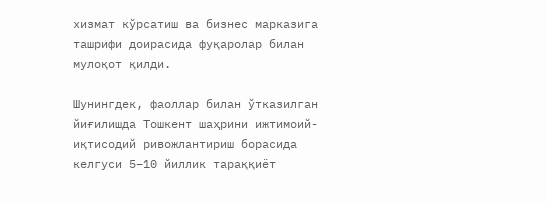хизмат кўрсатиш ва бизнес марказига ташрифи доирасида фуқаролар билан мулоқот қилди.

Шунингдек, фаоллар билан ўтказилган йиғилишда Тошкент шаҳрини ижтимоий-иқтисодий ривожлантириш борасида келгуси 5–10 йиллик тараққиёт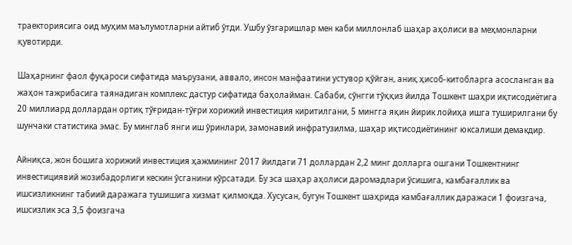траекториясига оид муҳим маълумотларни айтиб ўтди. Ушбу ўзгаришлар мен каби миллонлаб шаҳар аҳолиси ва меҳмонларни қувотирди.

Шаҳарнинг фаол фуқароси сифатида маърузани, аввало, инсон манфаатини устувор қўйган, аниқ ҳисоб-китобларга асосланган ва жаҳон тажрибасига таянадиган комплекс дастур сифатида баҳолайман. Сабаби, сўнгги тўққиз йилда Тошкент шаҳри иқтисодиётига 20 миллиард доллардан ортиқ тўғридан-тўғри хорижий инвестиция киритилгани, 5 мингга яқин йирик лойиҳа ишга туширилгани бу шунчаки статистика эмас. Бу минглаб янги иш ўринлари, замонавий инфратузилма, шаҳар иқтисодиётининг юксалиши демакдир.

Айниқса, жон бошига хорижий инвестиция ҳажмининг 2017 йилдаги 71 доллардан 2,2 минг долларга ошгани Тошкентнинг инвестициявий жозибадорлиги кескин ўсганини кўрсатади. Бу эса шаҳар аҳолиси даромадлари ўсишига, камбағаллик ва ишсизликнинг табиий даражага тушишига хизмат қилмоқда. Хусусан, бугун Тошкент шаҳрида камбағаллик даражаси 1 фоизгача, ишсизлик эса 3,5 фоизгача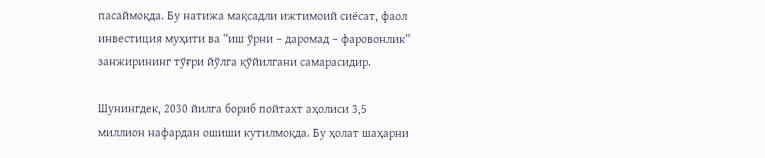пасаймоқда. Бу натижа мақсадли ижтимоий сиёсат, фаол инвестиция муҳити ва “иш ўрни – даромад – фаровонлик” занжирининг тўғри йўлга қўйилгани самарасидир.

Шунингдек, 2030 йилга бориб пойтахт аҳолиси 3,5 миллион нафардан ошиши кутилмоқда. Бу ҳолат шаҳарни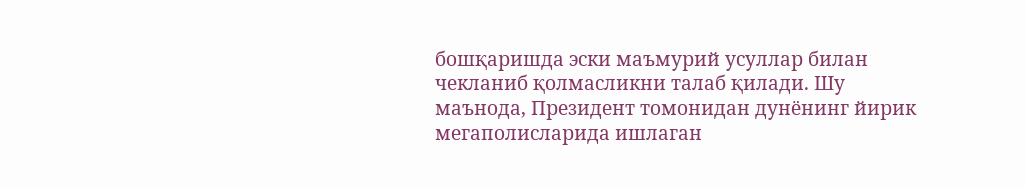бошқаришда эски маъмурий усуллар билан чекланиб қолмасликни талаб қилади. Шу маънода, Президент томонидан дунёнинг йирик мегаполисларида ишлаган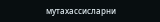мутахассисларни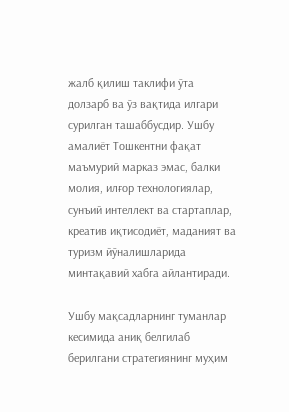жалб қилиш таклифи ўта долзарб ва ўз вақтида илгари сурилган ташаббусдир. Ушбу амалиёт Тошкентни фақат маъмурий марказ эмас, балки молия, илғор технологиялар, сунъий интеллект ва стартаплар, креатив иқтисодиёт, маданият ва туризм йўналишларида минтақавий хабга айлантиради.

Ушбу мақсадларнинг туманлар кесимида аниқ белгилаб берилгани стратегиянинг муҳим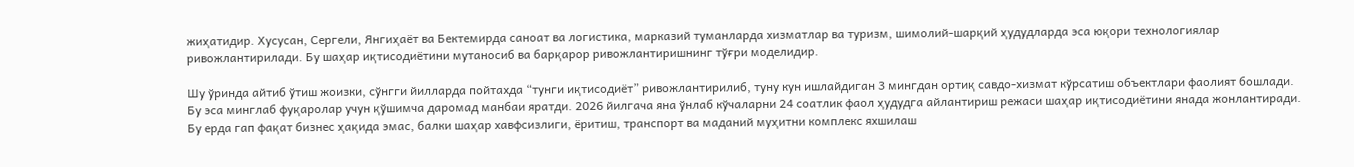жиҳатидир. Хусусан, Сергели, Янгиҳаёт ва Бектемирда саноат ва логистика, марказий туманларда хизматлар ва туризм, шимолий-шарқий ҳудудларда эса юқори технологиялар ривожлантирилади. Бу шаҳар иқтисодиётини мутаносиб ва барқарор ривожлантиришнинг тўғри моделидир.

Шу ўринда айтиб ўтиш жоизки, сўнгги йилларда пойтахда “тунги иқтисодиёт” ривожлантирилиб, туну кун ишлайдиган 3 мингдан ортиқ савдо-хизмат кўрсатиш объектлари фаолият бошлади. Бу эса минглаб фуқаролар учун қўшимча даромад манбаи яратди. 2026 йилгача яна ўнлаб кўчаларни 24 соатлик фаол ҳудудга айлантириш режаси шаҳар иқтисодиётини янада жонлантиради. Бу ерда гап фақат бизнес ҳақида эмас, балки шаҳар хавфсизлиги, ёритиш, транспорт ва маданий муҳитни комплекс яхшилаш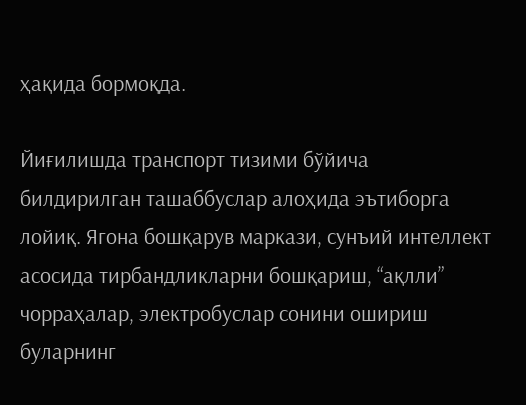ҳақида бормоқда.

Йиғилишда транспорт тизими бўйича билдирилган ташаббуслар алоҳида эътиборга лойиқ. Ягона бошқарув маркази, сунъий интеллект асосида тирбандликларни бошқариш, “ақлли” чорраҳалар, электробуслар сонини ошириш буларнинг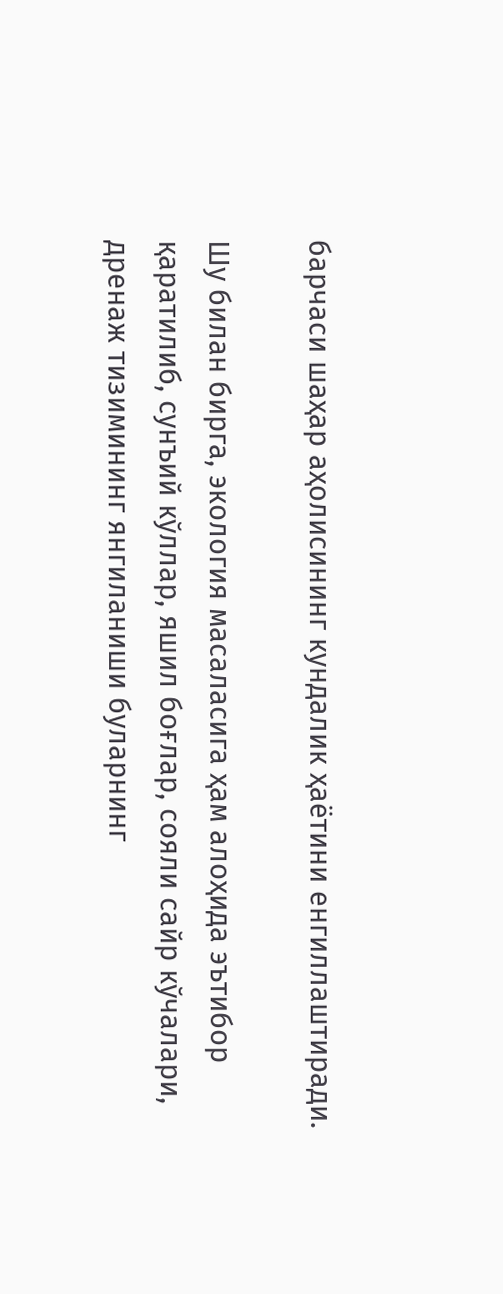барчаси шаҳар аҳолисининг кундалик ҳаётини енгиллаштиради.

Шу билан бирга, экология масаласига ҳам алоҳида эътибор қаратилиб, сунъий кўллар, яшил боғлар, сояли сайр кўчалари, дренаж тизимининг янгиланиши буларнинг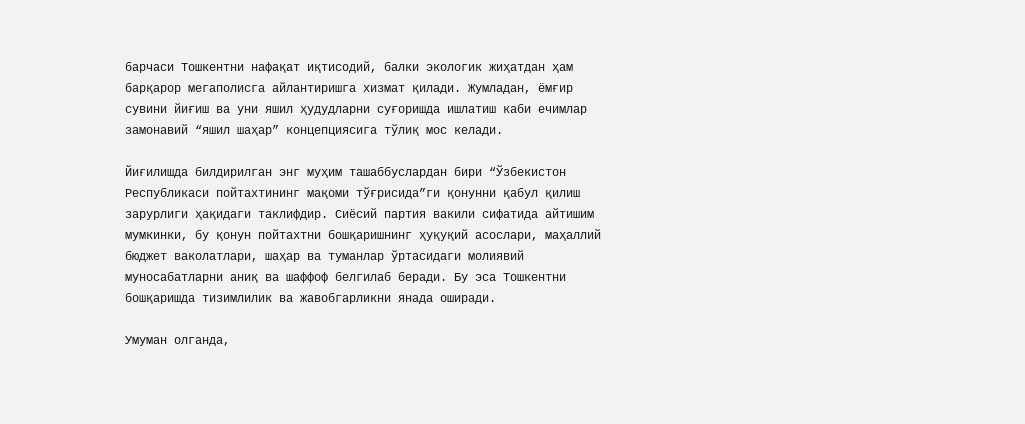барчаси Тошкентни нафақат иқтисодий, балки экологик жиҳатдан ҳам барқарор мегаполисга айлантиришга хизмат қилади. Жумладан, ёмғир сувини йиғиш ва уни яшил ҳудудларни суғоришда ишлатиш каби ечимлар замонавий “яшил шаҳар” концепциясига тўлиқ мос келади.

Йиғилишда билдирилган энг муҳим ташаббуслардан бири “Ўзбекистон Республикаси пойтахтининг мақоми тўғрисида”ги қонунни қабул қилиш зарурлиги ҳақидаги таклифдир. Сиёсий партия вакили сифатида айтишим мумкинки, бу қонун пойтахтни бошқаришнинг ҳуқуқий асослари, маҳаллий бюджет ваколатлари, шаҳар ва туманлар ўртасидаги молиявий муносабатларни аниқ ва шаффоф белгилаб беради. Бу эса Тошкентни бошқаришда тизимлилик ва жавобгарликни янада оширади.

Умуман олганда,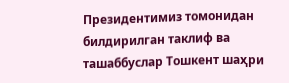Президентимиз томонидан билдирилган таклиф ва ташаббуслар Тошкент шаҳри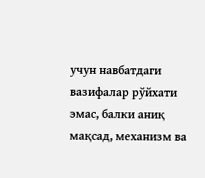учун навбатдаги вазифалар рўйхати эмас, балки аниқ мақсад, механизм ва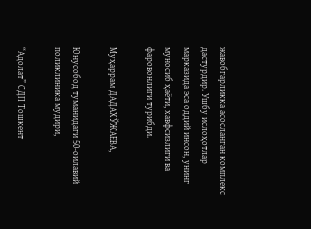жавобгарликка асосланган комплекс дастурдир. Ушбу ислоҳотлар марказида эса оддий инсон, унинг муносиб ҳаёти, хавфсизлиги ва фаровонлиги турибди.

Муҳаррам ДАДАХЎЖАЕВА,

Юнусобод туманидаги 50-оилавий поликлиника мудири,

“Адолат” СДП Тошкент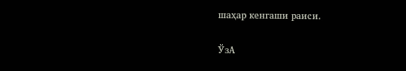шаҳар кенгаши раиси.

ЎзА